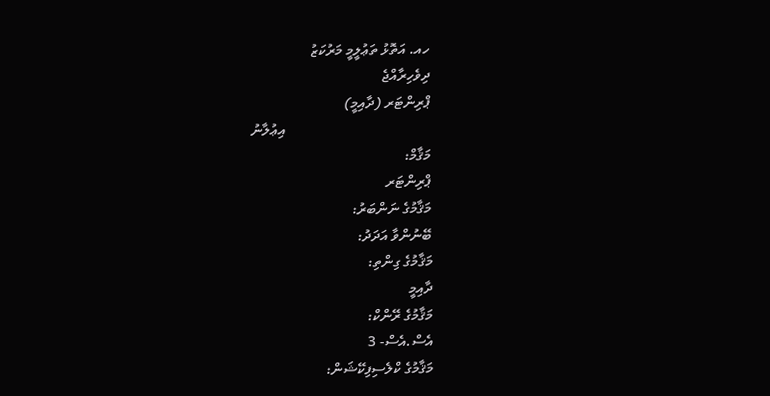ހއ. އަތޮޅު ތަޢުލީމީ މަރުކަޒު
ދިވެހިރާއްޖެ
ޕްރިންޓަރ (ދާއިމީ)
                                        އިޢުލާނު
މަޤާމް:
ޕްރިންޓަރ
މަޤާމުގެ ނަންބަރު:
ބޭނުންވާ އަދަދު:
މަޤާމުގެ ގިންތި:
ދާއިމީ
މަޤާމުގެ ރޭންކް:
އެސް.އެސް- 3
މަޤާމުގެ ކްލެސިފިކޭޝަން: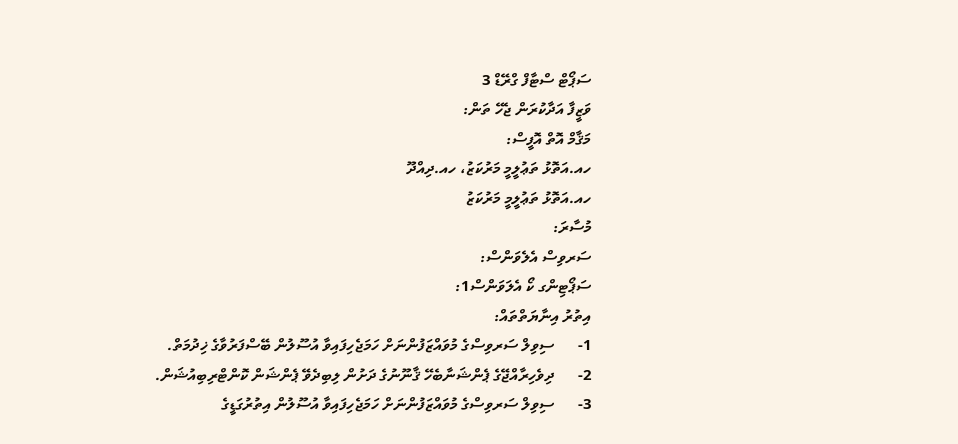ސަޕޯޓް ސްޓާފް ގްރޭޑް 3
ވަޒީފާ އަދާކުރަން ޖެހޭ ތަން:
މަޤާމް އޮތް އޮފީސް:
ހއ.އަތޮޅު ތަޢުލީމީ މަރުކަޒު، ހއ.ދިއްދޫ
ހއ.އަތޮޅު ތަޢުލީމީ މަރުކަޒު
މުސާރަ:
ސަރވިސް އެލެވަންސް:
ސަޕޯޓިންގ ކޯ އެލަވަންސް1:
އިތުރު އިނާޔަތްތައް:
1-      ސިވިލް ސަރވިސްގެ މުވައްޒަފުންނަށް ހަމަޖެހިފައިވާ އުސޫލުން ބޭސްފަރުވާގެ ޚިދުމަތް.
2-      ދިވެހިރާއްޖޭގެ ޕެންޝަނާބެހޭ ޤާނޫނުގެ ދަށުން ލިބިދެވޭ ޕެންޝަން ކޮންޓްރިބިއުޝަން.
3-      ސިވިލް ސަރވިސްގެ މުވައްޒަފުންނަށް ހަމަޖެހިފައިވާ އުސޫލުން އިތުރުގަޑީގެ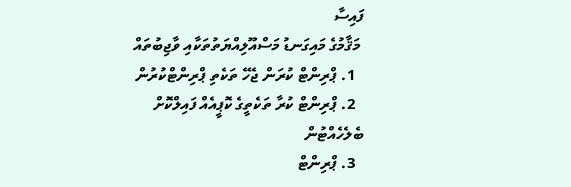ފައިސާ
 މަޤާމުގެ މައިގަނޑު މަސްއޫލިއްޔަތުތަކާއި ވާޖިބުތައް
  1. ޕްރިންޓް ކުރަން ޖެހޭ ތަކެތި ޕްރިންޓްކުރުން
  2. ޕްރިންޓް ކުރާ ތަކެތީގެ ކޮޕީއެއް ފައިލްކޮށް ބެލެހެއްޓުން
  3. ޕްރިންޓް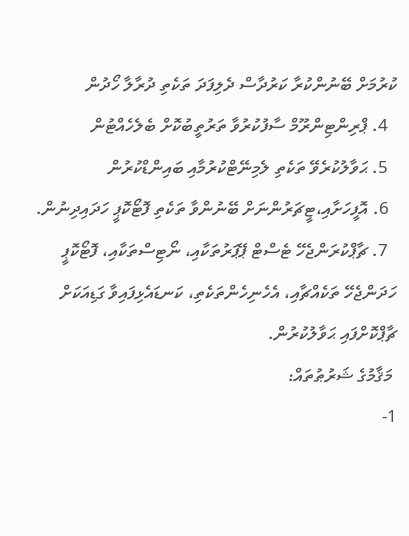ކުރުމަށް ބޭނުންކުރާ ކަރުދާސް ދެލިފަދަ ތަކެތި ދުރާލާ ހޯދުން
  4. ޕްރިންޓިންރޫމް ސާފުކުރުވާ ތަރުތީބުކޮށް ބެލެހެއްޓުން
  5. ޙަވާލުކުރެވޭ ތަކެތި ލެމިނޭޓްކުރުމާއި ބައިންޑްކުރުން
  6. އޮފީހަށާއި،ޓީޗަރުންނަށް ބޭނުންވާ ތަކެތި ފޮޓޯކޮޕީ ހަދައިދިނުން.
  7. ޗާޕްކުރަންޖެހޭ ޓެސްޓް ޕޭޕަރުތަކާއި، ނޯޓިސްތަކާއި، ފޮޓޯކޮޕީ ހަދަންޖެހޭ ތަކެއްޗާއި، އެހެނިހެންތަކެތި، ކަނޑައެޅިފައިވާ ގަޑިއަކަށް ޗާޕްކޮށްފައި ޙަވާލުކުރުން.
 މަޤާމުގެ ޝަރުޠުތައް:
1-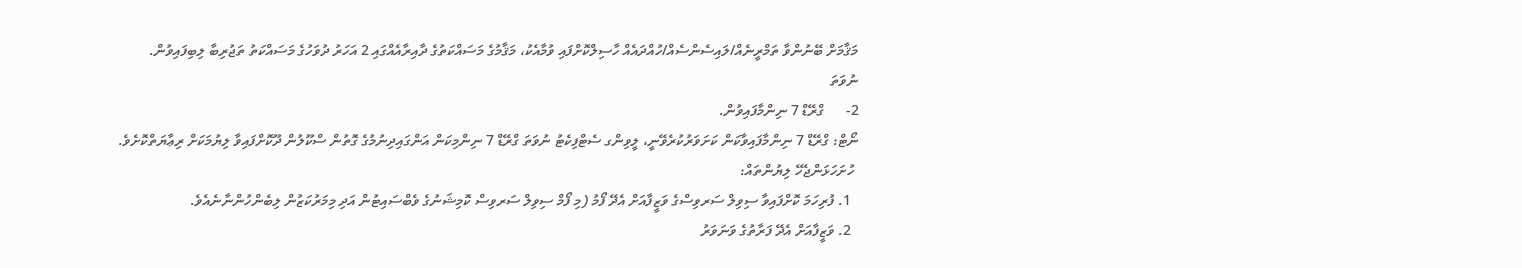މަޤާމަށް ބޭނުންވާ ތަމްރީނެއް/ލައިސެންސެއް/ހުއްދައެއް ހާސިލްކޮށްފައި ވުމާއެކު، މަޤާމުގެ މަސައްކަތުގެ ދާއިރާއެއްގައި 2 އަހަރު ދުވަހުގެ މަސައްކަތު ތަޖުރިބާ ލިބިފައިވުން.
ނުވަތަ
2-      ގްރޭޑް 7 ނިންމާފައިވުން.
ނޯޓް: ގްރޭޑް 7 ނިންމާފައިވާކަން ކަށަވަރުކުރެވޭނީ، ލީވިންގ ސެޓްފިކެޓު ނުވަތަ ގްރޭޑް 7 ނިންމިކަން އަންގައިދިނުމުގެ ގޮތުން ސްކޫލުން ދޫކޮށްފައިވާ ލިޔުމަކަށް ރިޢާޔަތްކޮށެވެ.
 ހުށަހަޅަންޖެހޭ ލިޔުންތައް:
  1. ފުރިހަމަ ކޮށްފައިވާ ސިވިލް ސަރވިސްގެ ވަޒީފާއަށް އެދޭ ފޯމު (މި ފޯމް ސިވިލް ސަރވިސް ކޮމިޝަނުގެ ވެބްސައިޓުން އަދި މިމަރުކަޒުން ލިބެންހުންނާނެއެވެ.
  2. ވަޒީފާއަށް އެދޭ ފަރާތުގެ ވަނަވަރު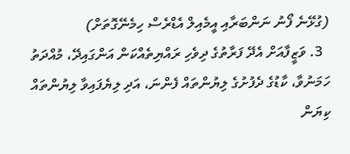(ގުޅޭނެ ފޯނު ނަންބަރާއި އީމެއިލް އެޑްރެސް ހިމެނޭގޮތަށް)
  3. ވަޒީފާއަށް އެދޭ ފަރާތުގެ ދިވެހި ރައްޔިތެއްކަން އަންގައިދޭ، މުއްދަތު ހަމަނުވާ، ކާޑުގެ ދެފުށުގެ ލިޔުންތައް ފެންނަ، އަދި ލިޔެފައިވާ ލިޔުންތައް ކިޔަން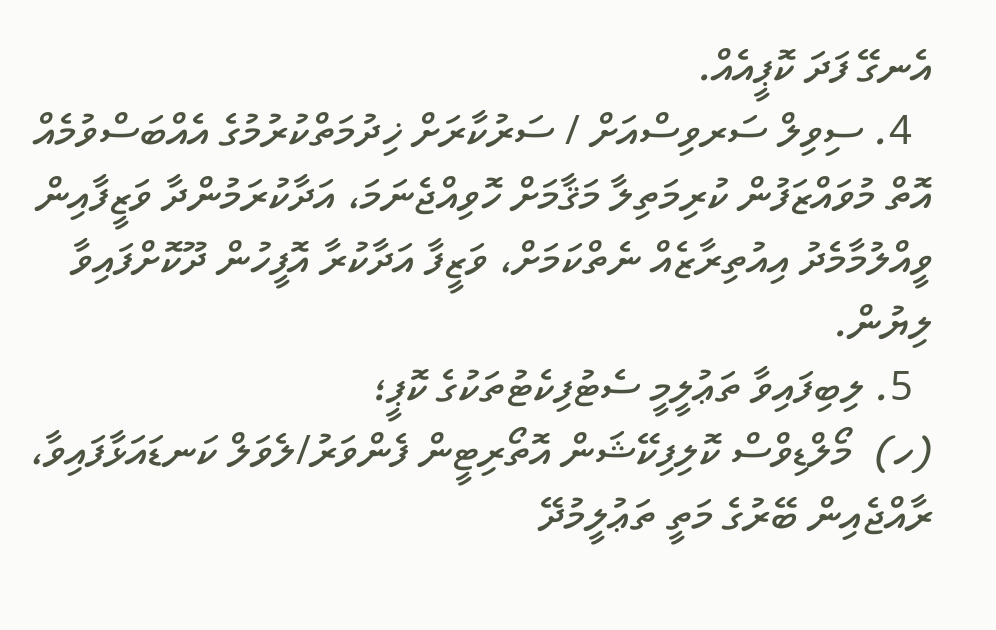އެނގޭ ފަދަ ކޮޕީއެއް.
  4. ސިވިލް ސަރވިސްއަށް / ސަރުކާރަށް ޚިދުމަތްކުރުމުގެ އެއްބަސްވުމެއް އޮތް މުވައްޒަފުން ކުރިމަތިލާ މަޤާމަށް ހޮވިއްޖެނަމަ، އަދާކުރަމުންދާ ވަޒީފާއިން ވީއްލުމާމެދު އިއުތިރާޒެއް ނެތްކަމަށް، ވަޒީފާ އަދާކުރާ އޮފީހުން ދޫކޮށްފައިވާ ލިޔުން.
  5. ލިބިފައިވާ ތަޢުލީމީ ސެޓުފިކެޓުތަކުގެ ކޮޕީ؛
(ހ)  މޯލްޑިވްސް ކޮލިފިކޭޝަން އޮތޯރިޓީން ފެންވަރު/ލެވަލް ކަނޑައަޅާފައިވާ، ރާއްޖެއިން ބޭރުގެ މަތީ ތަޢުލީމުދޭ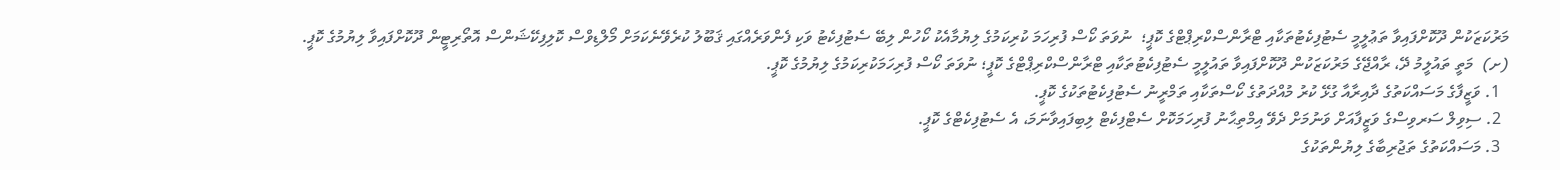މަރުކަޒަކުން ދޫކޮށްފައިވާ ތަޢުލީމީ ސެޓުފިކެޓުތަކާއި ޓްރާންސްކްރިޕްޓްގެ ކޮޕީ؛  ނުވަތަ ކޯސް ފުރިހަމަ ކުރިކަމުގެ ލިޔުމާއެކު ކޯހުން ލިބޭ ސެޓުފިކެޓު ވަކި ފެންވަރެއްގައި ޤަބޫލު ކުރެވޭނެކަމަށް މޯލްޑިވްސް ކޮލިފިކޭޝަންސް އޮތޯރިޓީން ދޫކޮށްފައިވާ ލިޔުމުގެ ކޮޕީ.
(ށ)  މަތީ ތައުލީމު ދޭ، ރާއްޖޭގެ މަރުކަޒަކުން ދޫކޮށްފައިވާ ތައުލީމީ ސެޓުފިކެޓުތަކާއި ޓްރާންސްކްރިޕްޓްގެ ކޮޕީ؛ ނުވަތަ ކޯސް ފުރިހަމަކުރިކަމުގެ ލިޔުމުގެ ކޮޕީ.
  1. ވަޒީފާގެ މަސައްކަތުގެ ދާއިރާއާ ގުޅޭ ކުރު މުއްދަތުގެ ކޯސްތަކާއި ތަމްރީނު ސެޓުފިކެޓުތަކުގެ ކޮޕީ.
  2. ސިވިލް ސަރވިސްގެ ވަޒީފާއަށް ވަނުމަށް ދެވޭ އިމްތިޙާނު ފުރިހަމަކޮށް ސެޓްފިކެޓް ލިބިފައިވާނަމަ، އެ ސެޓުފިކެޓްގެ ކޮޕީ.
  3. މަސައްކަތުގެ ތަޖުރިބާގެ ލިޔުންތަކުގެ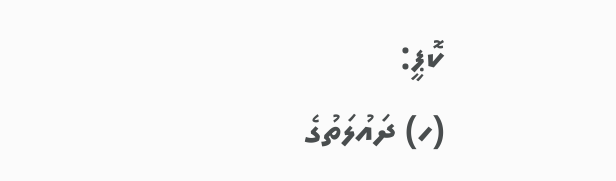ކޮޕީ:
(ހ) ދައުލަތުގެ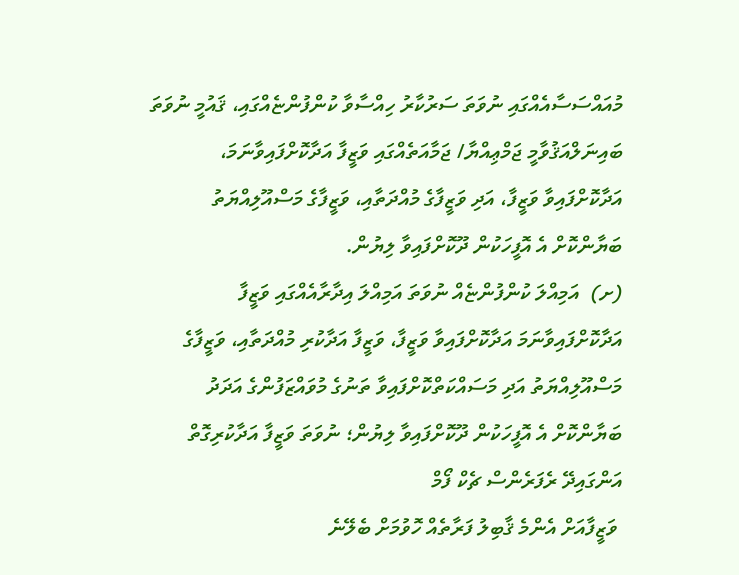މުއައްސަސާއެއްގައި ނުވަތަ ސަރުކާރު ހިއްސާވާ ކުންފުންޏެއްގައި، ޤައުމީ ނުވަތަ ބައިނަލްއަޤުވާމީ ޖަމްޢިއްޔާ/ ޖަމާއަތެއްގައި ވަޒީފާ އަދާކޮށްފައިވާނަމަ، އަދާކޮށްފައިވާ ވަޒީފާ، އަދި ވަޒީފާގެ މުއްދަތާއި، ވަޒީފާގެ މަސްއޫލިއްޔަތު ބަޔާންކޮށް އެ އޮފީހަކުން ދޫކޮށްފައިވާ ލިޔުން.
(ށ)  އަމިއްލަ ކުންފުންޏެއް ނުވަތަ އަމިއްލަ އިދާރާއެއްގައި ވަޒީފާ އަދާކޮށްފައިވާނަމަ އަދާކޮށްފައިވާ ވަޒީފާ، ވަޒީފާ އަދާކުރި މުއްދަތާއި، ވަޒީފާގެ މަސްއޫލިއްޔަތު އަދި މަސައްކަތްކޮށްފައިވާ ތަނުގެ މުވައްޒަފުންގެ އަދަދު ބަޔާންކޮށް އެ އޮފީހަކުން ދޫކޮށްފައިވާ ލިޔުން؛ ނުވަތަ ވަޒީފާ އަދާކުރިގޮތް އަންގައިދޭ ރެފަރެންސް ޗެކް ފޯމް
 ވަޒީފާއަށް އެންމެ ޤާބިލު ފަރާތެއް ހޮވުމަށް ބެލޭނެ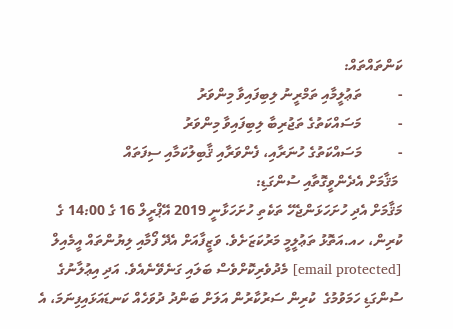ކަންތައްތައް:
-          ތަޢުލީމާއި ތަމްރީނު ލިބިފައިވާ މިންވަރު
-          މަސައްކަތުގެ ތަޖުރިބާ ލިބިފައިވާ މިންވަރު
-          މަސައްކަތުގެ ހުނަރާއި، ފެންވަރާއި ޤާބިލުކަމާއި ސިފަތައް
 މަޤާމަށް އެދެންވީގޮތާއި ސުންގަޑި:
މަޤާމަށް އެދި ހުށަހަޅަންޖެހޭ ތަކެތި ހުށަހަޅާނީ 2019 އޭޕްރީލް 16 ގެ 14:00 ގެ ކުރިން، ހއ.އަތޮޅު ތަޢުލީމީ މަރުކަޒަށެވެ. ވަޒީފާއަށް އެދޭ ފޯމާއި ލިޔުންތައް އީމެއިލް [email protected] މެދުވެރިކޮށްވެސް ބަލައި ގަނެވޭނެއެވެ. އަދި އިޢުލާނުގެ ސުންގަޑި ހަމަވުމުގެ  ކުރިން ސަރުކާރުން އަލަށް ބަންދު ދުވަހެއް ކަނޑައަޅައިފިނަމަ، އެ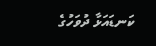ކަނޑައަޅާ ދުވަހުގެ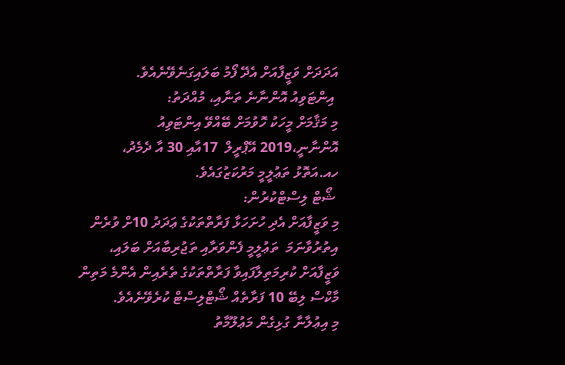އަދަދަށް ވަޒީފާއަށް އެދޭ ފޯމު ބަލައިގަނެވޭނެއެވެ.
 އިންޓަވިއު އޮންނާނެ ތަނާއި، މުއްދަތު:
މި މަޤާމަށް މީހަކު ހޮވުމަށް ބޭއްވޭ އިންޓަވިއު   އޮންނާނީ،2019 އޭޕްރީލް  17އާއި 30 އާ ދެމެދު، ހއ.އަތޮޅު ތަޢުލީމީ މަރުކަޒުގައެވެ.
 ޝޯޓް ލިސްޓްކުރުން:
މި ވަޒީފާއަށް އެދި ހުށަހަޅާ ފަރާތްތަކުގެ ޢަދަދު 10ށް ވުރެން އިތުރުވާނަމަ  ތަޢުލީމީ ފެންވަރާއި ތަޖުރިބާއަށް ބަލައި، ވަޒީފާއަށް ކުރިމަތިލާފައިވާ ފަރާތްތަކުގެ ތެރެއިން އެންމެ މަތިން މާކްސް ލިބޭ 10 ފަރާތެއް ޝޯޓްލިސްޓް ކުރެވޭނެއެވެ.
މި އިޢުލާނާ ގުޅިގެން މަޢުލޫމާތު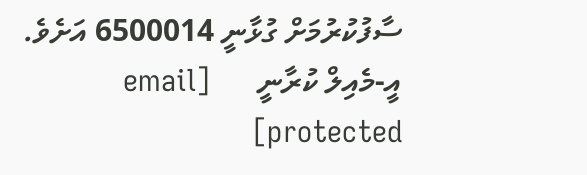ސާފުކުރުމަށް ގުޅާނީ 6500014 އަށެވެ. އީ-މެއިލް ކުރާނީ      [email protected]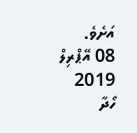އަށެވެ.
08 އޭޕްރިލް 2019
ހޯދާ